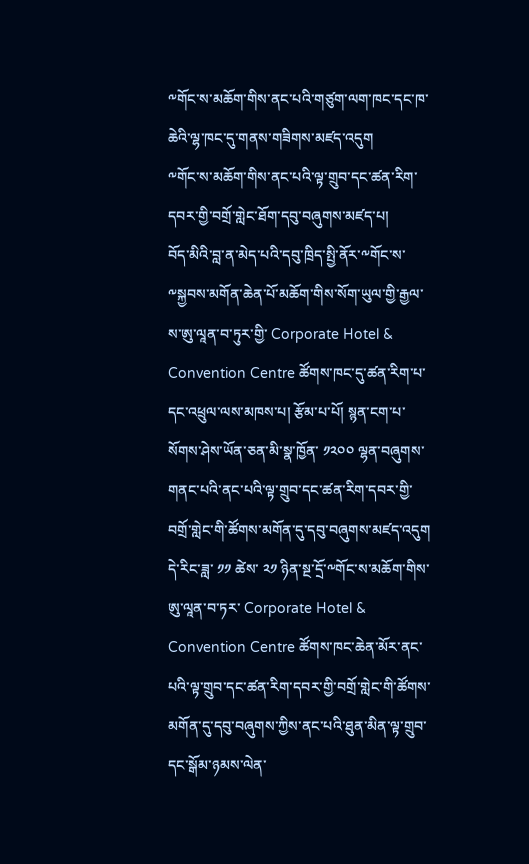༸གོང་ས་མཆོག་གིས་ནང་པའི་གཙུག་ལག་ཁང་དང་ཁ་ཆེའི་ལྷ་ཁང་དུ་གནས་གཟིགས་མཛད་འདུག
༸གོང་ས་མཆོག་གིས་ནང་པའི་ལྟ་གྲུབ་དང་ཚན་རིག་དབར་གྱི་བགྲོ་གླེང་ཐོག་དབུ་བཞུགས་མཛད་པ།
བོད་མིའི་བླ་ན་མེད་པའི་དབུ་ཁྲིད་སྤྱི་ནོར་༸གོང་ས་༸སྐྱབས་མགོན་ཆེན་པོ་མཆོག་གིས་སོག་ཡུལ་གྱི་རྒྱལ་ས་ཨུ་ལཱན་བ་ཏུར་གྱི་ Corporate Hotel & Convention Centre ཚོགས་ཁང་དུ་ཚན་རིག་པ་དང་འཕྲུལ་ལས་མཁས་པ། རྩོམ་པ་པོ། སྙན་ངག་པ་སོགས་ཤེས་ཡོན་ཅན་མི་སྣ་ཁྱོན་ ༡༢༠༠ ལྷན་བཞུགས་གནང་པའི་ནང་པའི་ལྟ་གྲུབ་དང་ཚན་རིག་དབར་གྱི་བགྲོ་གླེང་གི་ཚོགས་མགོན་དུ་དབུ་བཞུགས་མཛད་འདུག དེ་རིང་ཟླ་ ༡༡ ཚེས་ ༢༡ ཉིན་སྔ་དྲོ་༸གོང་ས་མཆོག་གིས་ཨུ་ལཱན་བ་ཏར་ Corporate Hotel & Convention Centre ཚོགས་ཁང་ཆེན་མོར་ནང་པའི་ལྟ་གྲུབ་དང་ཚན་རིག་དབར་གྱི་བགྲོ་གླེང་གི་ཚོགས་མགོན་དུ་དབུ་བཞུགས་ཀྱིས་ནང་པའི་ཐུན་མིན་ལྟ་གྲུབ་དང་སྒོམ་ཉམས་ལེན་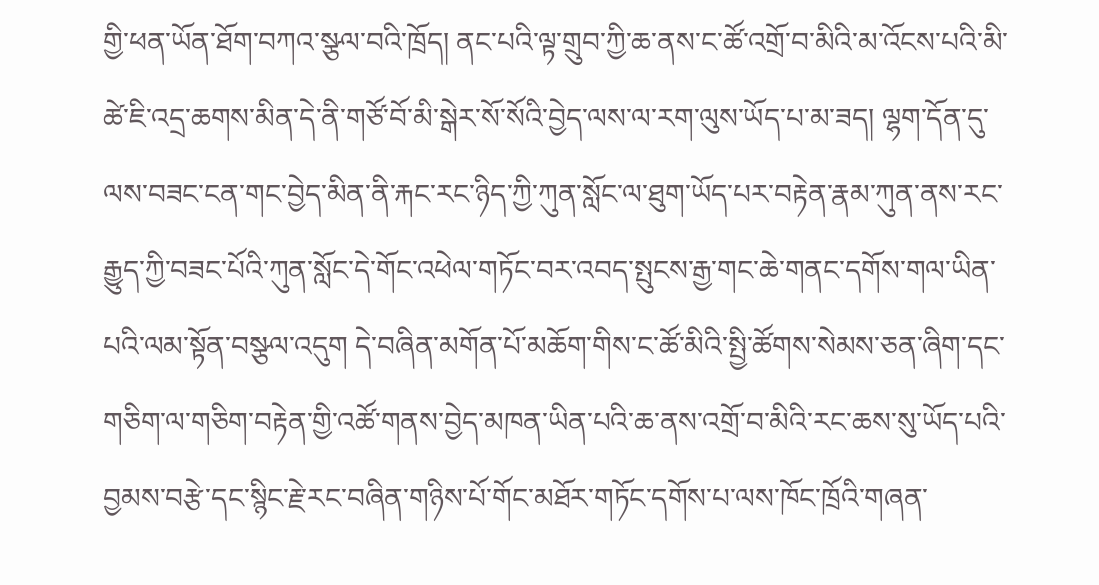གྱི་ཕན་ཡོན་ཐོག་བཀའ་སྩལ་བའི་ཁྲོད། ནང་པའི་ལྟ་གྲུབ་ཀྱི་ཆ་ནས་ང་ཚོ་འགྲོ་བ་མིའི་མ་འོངས་པའི་མི་ཚེ་ཇི་འདྲ་ཆགས་མིན་དེ་ནི་གཙོ་བོ་མི་སྒེར་སོ་སོའི་བྱེད་ལས་ལ་རག་ལུས་ཡོད་པ་མ་ཟད། ལྷག་དོན་དུ་ལས་བཟང་ངན་གང་བྱེད་མིན་ནི་རྐང་རང་ཉིད་ཀྱི་ཀུན་སློང་ལ་ཐུག་ཡོད་པར་བརྟེན་རྣམ་ཀུན་ནས་རང་རྒྱུད་ཀྱི་བཟང་པོའི་ཀུན་སློང་དེ་གོང་འཕེལ་གཏོང་བར་འབད་སྤུངས་རྒྱ་གང་ཆེ་གནང་དགོས་གལ་ཡིན་པའི་ལམ་སྟོན་བསྩལ་འདུག དེ་བཞིན་མགོན་པོ་མཆོག་གིས་ང་ཚོ་མིའི་སྤྱི་ཚོགས་སེམས་ཅན་ཞིག་དང་གཅིག་ལ་གཅིག་བརྟེན་གྱི་འཚོ་གནས་བྱེད་མཁན་ཡིན་པའི་ཆ་ནས་འགྲོ་བ་མིའི་རང་ཆས་སུ་ཡོད་པའི་བྱམས་བརྩེ་དང་སྙིང་རྗེ་རང་བཞིན་གཉིས་པོ་གོང་མཐོར་གཏོང་དགོས་པ་ལས་ཁོང་ཁྲོའི་གཞན་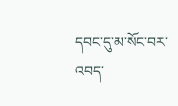དབང་དུ་མ་སོང་བར་འབད་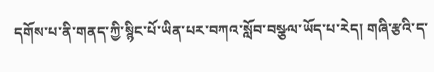དགོས་པ་ནི་གནད་ཀྱི་སྙིང་པོ་ཡིན་པར་བཀའ་སློབ་བསྩལ་ཡོད་པ་རེད། གཞི་རྩའི་ད་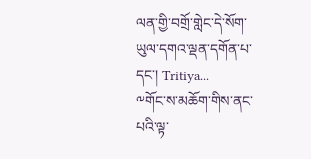ལན་གྱི་བགྲོ་གླེང་དེ་སོག་ཡུལ་དགའ་ལྡན་དགོན་པ་དང་། Tritiya...
༸གོང་ས་མཆོག་གིས་ནང་པའི་ལྟ་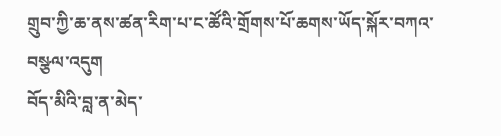གྲུབ་ཀྱི་ཆ་ནས་ཚན་རིག་པ་ང་ཚོའི་གྲོགས་པོ་ཆགས་ཡོད་སྐོར་བཀའ་བསྩལ་འདུག
བོད་མིའི་བླ་ན་མེད་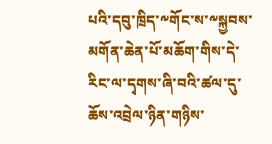པའི་དབུ་ཁྲིད་༸གོང་ས་༸སྐྱབས་མགོན་ཆེན་པོ་མཆོག་གིས་དེ་རིང་ལ་དྭགས་ཞི་བའི་ཚལ་དུ་ཆོས་འབྲེལ་ཉིན་གཉིས་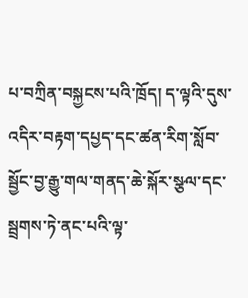པ་བཀྲིན་བསྐྱངས་པའི་ཁྲོད། ད་ལྟའི་དུས་འདིར་བརྟག་དཔྱད་དང་ཚན་རིག་སློབ་སྦྱོང་བྱ་རྒྱུ་གལ་གནད་ཆེ་སྐོར་སྩལ་དང་སྦྲགས་ཏེ་ནང་པའི་ལྟ་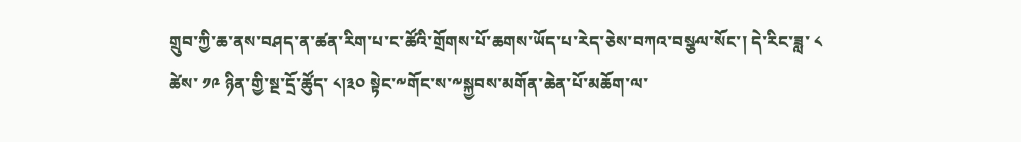གྲུབ་ཀྱི་ཆ་ནས་བཤད་ན་ཚན་རིག་པ་ང་ཚོའི་གྲོགས་པོ་ཆགས་ཡོད་པ་རེད་ཅེས་བཀའ་བསྩལ་སོང་། དེ་རིང་ཟླ་ ༨ ཚེས་ ༡༩ ཉིན་གྱི་སྔ་དྲོ་ཚོུད་ ༨།༣༠ སྟེང་༸གོང་ས་༸སྐྱབས་མགོན་ཆེན་པོ་མཆོག་ལ་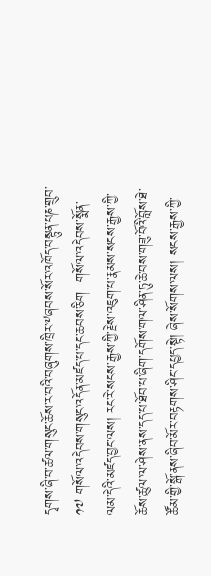དྭགས་ཞི་བ་ཚལ་གསུང་ཆོས་ར་བའི་བཞུགས་ཁྲིར་༸ཞབས་སོར་འཁོད་བསྟུན་པཎ་གྲུབ་ ༡༧ གསོལ་འདེབས་གསུང་འདོན་མཛད་པ་དང་ཆབས་ཅིག  གསོལ་འདེབས་སྨོན་ལམ་དེའི་མཛད་བྱང་ལས། རང་རེ་སངས་རྒྱས་ཀྱི་རྗེས་འཇུག་པ་རྣམས་སངས་རྒྱས་ཀྱི་ཆོས་ཚུལ་ལ་ཤེས་ནས་དད་པ་ཐོབ་པ་ཞིག་དགོས་གལ་ཤིན་ཏུ་ཆེ་བས་གཟུ་བོའི་བློས་ཐེ་ཚོམ་གྱི་སྒོ་ནས་ཞིབ་མོར་བརྟགས་ཤིང་དཔྱད་སྟེ། ཞེས་སོགས་ལས། སངས་རྒྱས་ཀྱི་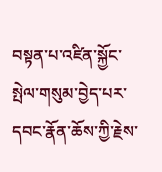བསྟན་པ་འཛིན་སྐྱོང་སྤེལ་གསུམ་བྱེད་པར་དབང་རྣོན་ཆོས་ཀྱི་རྗེས་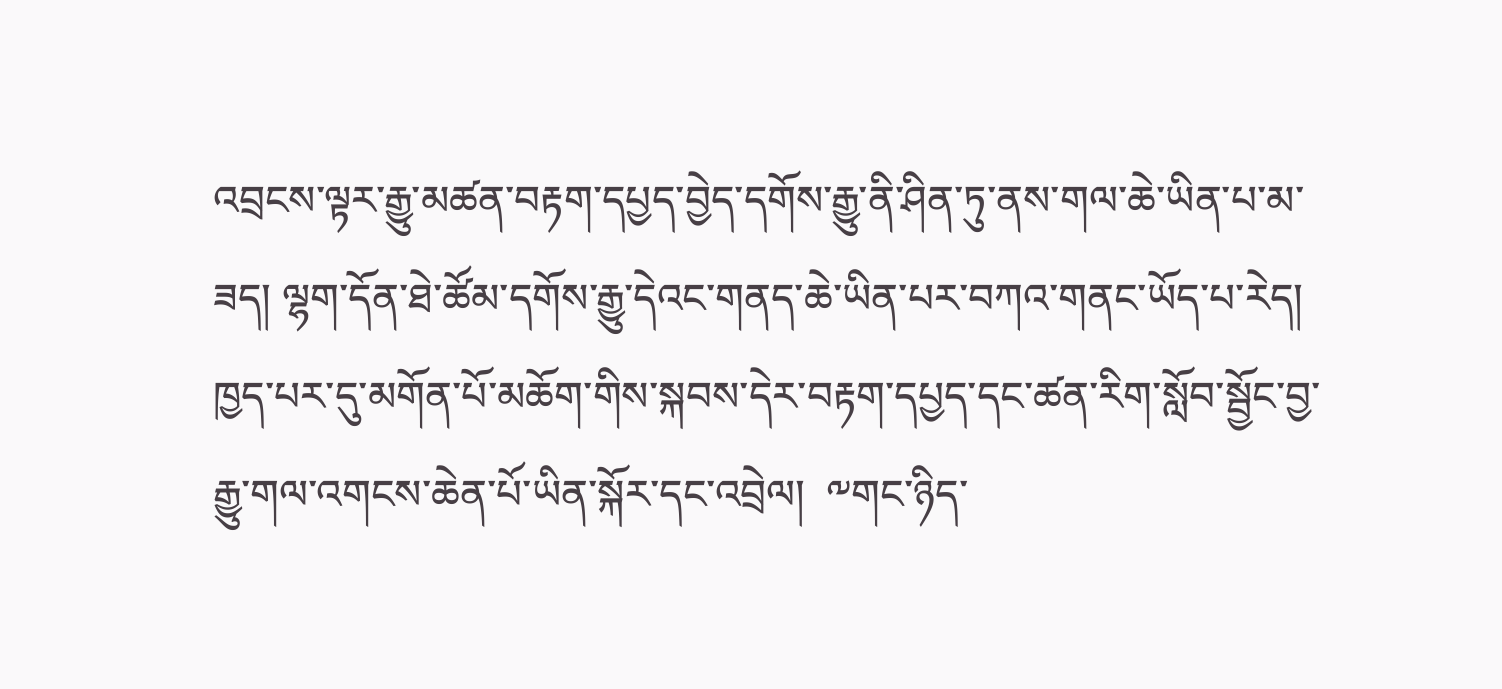འབྲངས་ལྟར་རྒྱུ་མཚན་བརྟག་དཔྱད་བྱེད་དགོས་རྒྱུ་ནི་ཤིན་ཏུ་ནས་གལ་ཆེ་ཡིན་པ་མ་ཟད། ལྷག་དོན་ཐེ་ཚོམ་དགོས་རྒྱུ་དེའང་གནད་ཆེ་ཡིན་པར་བཀའ་གནང་ཡོད་པ་རེད། ཁྱད་པར་དུ་མགོན་པོ་མཆོག་གིས་སྐབས་དེར་བརྟག་དཔྱད་དང་ཚན་རིག་སློབ་སྦྱོང་བྱ་རྒྱུ་གལ་འགངས་ཆེན་པོ་ཡིན་སྐོར་དང་འབྲེལ།  ༸གང་ཉིད་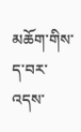མཆོག་གིས་ད་བར་འདས་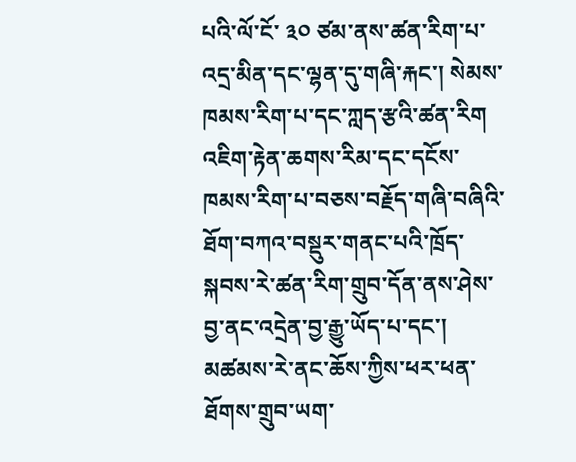པའི་ལོ་ངོ་ ༣༠ ཙམ་ནས་ཚན་རིག་པ་འདྲ་མིན་དང་ལྷན་དུ་གཞི་རྐང་། སེམས་ཁམས་རིག་པ་དང་ཀླད་རྩའི་ཚན་རིག འཇིག་རྟེན་ཆགས་རིམ་དང་དངོས་ཁམས་རིག་པ་བཅས་བརྗོད་གཞི་བཞིའི་ཐོག་བཀའ་བསྡུར་གནང་པའི་ཁྲོད་སྐབས་རེ་ཚན་རིག་གྲུབ་དོན་ནས་ཤེས་བྱ་ནང་འདྲེན་བྱ་རྒྱུ་ཡོད་པ་དང་། མཚམས་རེ་ནང་ཆོས་ཀྱིས་ཕར་ཕན་ཐོགས་གྲུབ་ཡག་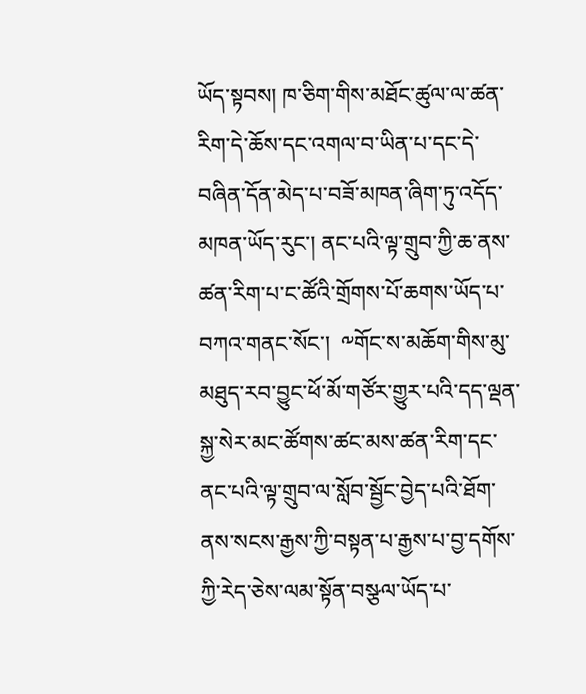ཡོད་སྟབས། ཁ་ཅིག་གིས་མཐོང་ཚུལ་ལ་ཚན་རིག་དེ་ཆོས་དང་འགལ་བ་ཡིན་པ་དང་དེ་བཞིན་དོན་མེད་པ་བཟོ་མཁན་ཞིག་ཏུ་འདོད་མཁན་ཡོད་རུང་། ནང་པའི་ལྟ་གྲུབ་ཀྱི་ཆ་ནས་ཚན་རིག་པ་ང་ཚོའི་གྲོགས་པོ་ཆགས་ཡོད་པ་བཀའ་གནང་སོང་།  ༸གོང་ས་མཆོག་གིས་མུ་མཐུད་རབ་བྱུང་ཕོ་མོ་གཙོར་གྱུར་པའི་དད་ལྡན་སྐྱ་སེར་མང་ཚོགས་ཚང་མས་ཚན་རིག་དང་ནང་པའི་ལྟ་གྲུབ་ལ་སློབ་སྦྱོང་བྱེད་པའི་ཐོག་ནས་སངས་རྒྱས་ཀྱི་བསྟན་པ་རྒྱས་པ་བྱ་དགོས་ཀྱི་རེད་ཅེས་ལམ་སྟོན་བསྩལ་ཡོད་པ་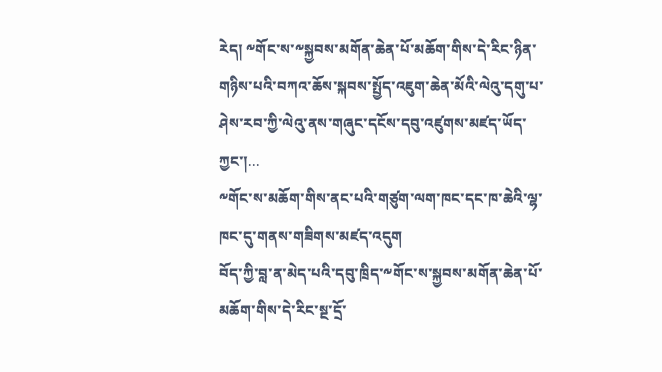རེད། ༸གོང་ས་༸སྐྱབས་མགོན་ཆེན་པོ་མཆོག་གིས་དེ་རིང་ཉིན་གཉིས་པའི་བཀའ་ཆོས་སྐབས་སྤྱོད་འཇུག་ཆེན་མོའི་ལེའུ་དགུ་པ་ཤེས་རབ་ཀྱི་ལེའུ་ནས་གཞུང་དངོས་དབུ་འཛུགས་མཛད་ཡོད་ཀྱང་།...
༸གོང་ས་མཆོག་གིས་ནང་པའི་གཙུག་ལག་ཁང་དང་ཁ་ཆེའི་ལྷ་ཁང་དུ་གནས་གཟིགས་མཛད་འདུག
བོད་ཀྱི་བླ་ན་མེད་པའི་དབུ་ཁྲིད་༸གོང་ས་སྐྱབས་མགོན་ཆེན་པོ་མཆོག་གིས་དེ་རིང་སྔ་དྲོ་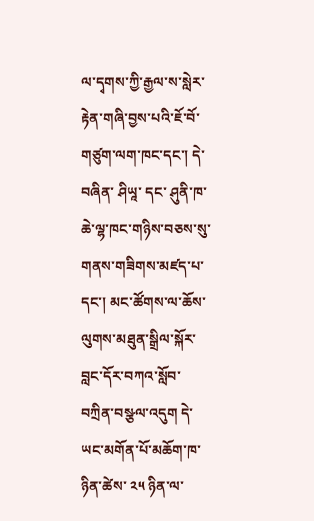ལ་དྭགས་ཀྱི་རྒྱལ་ས་སླེར་རྟེན་གཞི་བྱས་པའི་ཇོ་བོ་གཙུག་ལག་ཁང་དང་། དེ་བཞིན་ ཤིཡཱ་ དང་ ཤུནི་ཁ་ཆེ་ལྷ་ཁང་གཉིས་བཅས་སུ་གནས་གཟིགས་མཛད་པ་དང་། མང་ཚོགས་ལ་ཆོས་ལུགས་མཐུན་སྒྲིལ་སྐོར་བླང་དོར་བཀའ་སློབ་བཀྲིན་བསྩལ་འདུག དེ་ཡང་མགོན་པོ་མཆོག་ཁ་ཉིན་ཚེས་ ༢༥ ཉིན་ལ་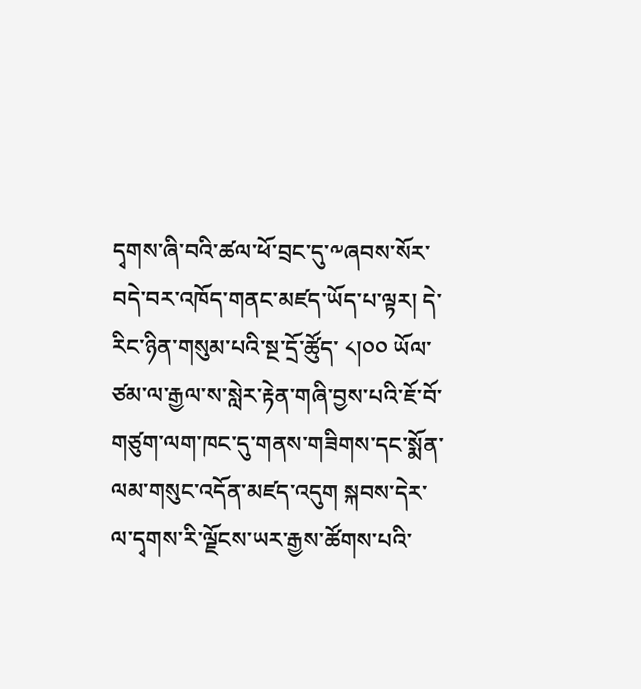དྭགས་ཞི་བའི་ཚལ་ཕོ་བྲང་དུ་༸ཞབས་སོར་བདེ་བར་འཁོད་གནང་མཛད་ཡོད་པ་ལྟར། དེ་རིང་ཉིན་གསུམ་པའི་སྔ་དྲོ་ཚོུད་ ༨།༠༠ ཡོལ་ཙམ་ལ་རྒྱལ་ས་སླེར་རྟེན་གཞི་བྱས་པའི་ཇོ་བོ་གཙུག་ལག་ཁང་དུ་གནས་གཟིགས་དང་སྨོན་ལམ་གསུང་འདོན་མཛད་འདུག སྐབས་དེར་ལ་དྭགས་རི་ལྗོངས་ཡར་རྒྱས་ཚོགས་པའི་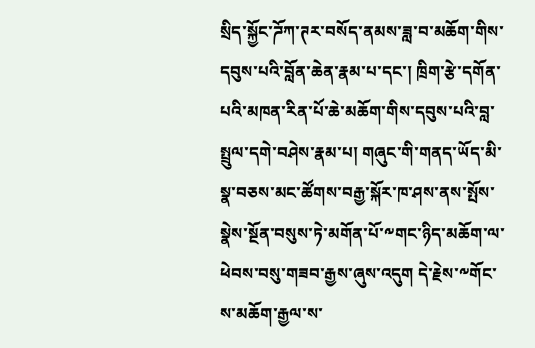སྲིད་སྐྱོང་ཌོཀ་ཊར་བསོད་ནམས་ཟླ་བ་མཆོག་གིས་དབུས་པའི་བློན་ཆེན་རྣམ་པ་དང་། ཁྲིག་རྩེ་དགོན་པའི་མཁན་རིན་པོ་ཆེ་མཆོག་གིས་དབུས་པའི་བླ་སྤྲུལ་དགེ་བཤེས་རྣམ་པ། གཞུང་གི་གནད་ཡོད་མི་སྣ་བཅས་མང་ཚོགས་བརྒྱ་སྐོར་ཁ་ཤས་ནས་སྤོས་སྣེས་སྔོན་བསུས་ཏེ་མགོན་པོ་༸གང་ཉིད་མཆོག་ལ་ཕེབས་བསུ་གཟབ་རྒྱས་ཞུས་འདུག དེ་རྗེས་༸གོང་ས་མཆོག་རྒྱལ་ས་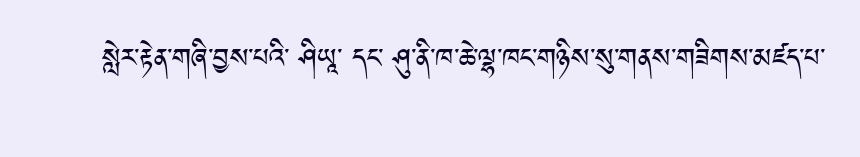སླེར་རྟེན་གཞི་བྱས་པའི་ ཤིཡཱ་ དང་ ཤུ་ནི་ཁ་ཆེ་ལྷ་ཁང་གཉིས་སུ་གནས་གཟིགས་མཛད་པ་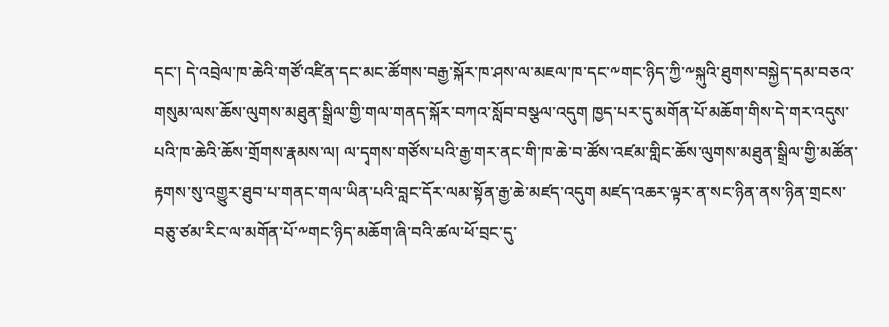དང་། དེ་འབྲེལ་ཁ་ཆེའི་གཙོ་འཛིན་དང་མང་ཚོགས་བརྒྱ་སྐོར་ཁ་ཤས་ལ་མཇལ་ཁ་དང་༸གང་ཉིད་ཀྱི་༸སྐུའི་ཐུགས་བསྐྱེད་དམ་བཅའ་གསུམ་ལས་ཆོས་ལུགས་མཐུན་སྒྲིལ་གྱི་གལ་གནད་སྐོར་བཀའ་སློབ་བསྩལ་འདུག ཁྱད་པར་དུ་མགོན་པོ་མཆོག་གིས་དེ་གར་འདུས་པའི་ཁ་ཆེའི་ཆོས་གྲོགས་རྣམས་ལ། ལ་དྭགས་གཙོས་པའི་རྒྱ་གར་ནང་གི་ཁ་ཆེ་བ་ཚོས་འཛམ་གླིང་ཆོས་ལུགས་མཐུན་སྒྲིལ་གྱི་མཚོན་རྟགས་སུ་འགྱུར་ཐུབ་པ་གནང་གལ་ཡིན་པའི་བླང་དོར་ལམ་སྟོན་རྒྱ་ཆེ་མཛད་འདུག མཛད་འཆར་ལྟར་ན་སང་ཉིན་ནས་ཉིན་གྲངས་བཅུ་ཙམ་རིང་ལ་མགོན་པོ་༸གང་ཉིད་མཆོག་ཞི་བའི་ཚལ་ཕོ་བྲང་དུ་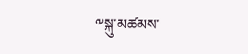༸སྐུ་མཚམས་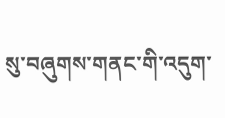སུ་བཞུགས་གནང་གི་འདུག་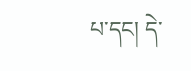པ་དང། དེ་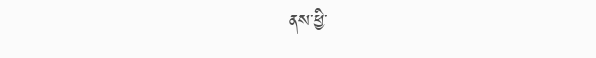ནས་ཕྱི་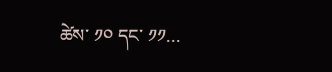ཚེས་ ༡༠ དང་ ༡༡...